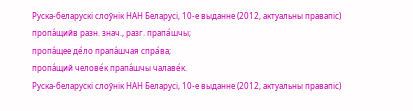Руска-беларускі слоўнік НАН Беларусі, 10-е выданне (2012, актуальны правапіс)
пропа́щийв разн. знач., разг. прапа́шчы;
пропа́щее де́ло прапа́шчая спра́ва;
пропа́щий челове́к прапа́шчы чалаве́к.
Руска-беларускі слоўнік НАН Беларусі, 10-е выданне (2012, актуальны правапіс)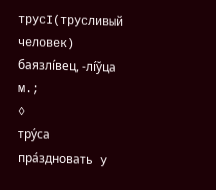трусI(трусливый человек) баязлі́вец, -лі́ўца м.;
◊
тру́са пра́здновать у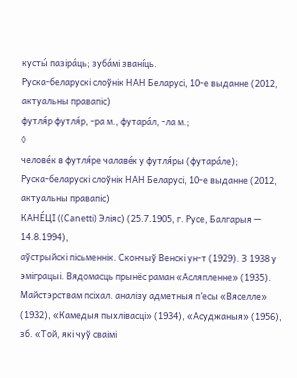кусты́ пазіра́ць; зуба́мі звані́ць.
Руска-беларускі слоўнік НАН Беларусі, 10-е выданне (2012, актуальны правапіс)
футля́р футля́р, -ра м., футара́л, -ла м.;
◊
челове́к в футля́ре чалаве́к у футля́ры (футара́ле);
Руска-беларускі слоўнік НАН Беларусі, 10-е выданне (2012, актуальны правапіс)
КАНЕ́ЦІ ((Canetti) Эліяс) (25.7.1905, г. Русе, Балгарыя — 14.8.1994),
аўстрыйскі пісьменнік. Скончыў Венскі ун-т (1929). З 1938 у эміграцыі. Вядомасць прынёс раман «Асляпленне» (1935). Майстэрствам псіхал. аналізу адметныя п’есы «Вяселле» (1932), «Камедыя пыхлівасці» (1934), «Асуджаныя» (1956), зб. «Той, які чуў сваімі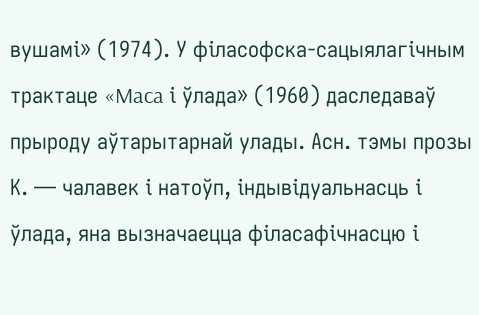вушамі» (1974). У філасофска-сацыялагічным трактаце «Maca і ўлада» (1960) даследаваў прыроду аўтарытарнай улады. Асн. тэмы прозы К. — чалавек і натоўп, індывідуальнасць і ўлада, яна вызначаецца філасафічнасцю і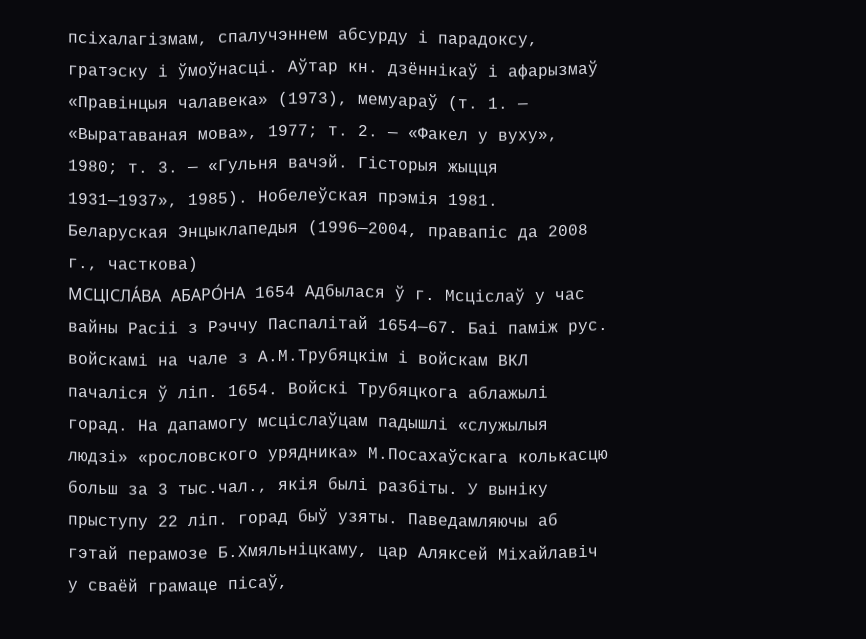псіхалагізмам, спалучэннем абсурду і парадоксу, гратэску і ўмоўнасці. Аўтар кн. дзённікаў і афарызмаў «Правінцыя чалавека» (1973), мемуараў (т. 1. — «Выратаваная мова», 1977; т. 2. — «Факел у вуху», 1980; т. 3. — «Гульня вачэй. Гісторыя жыцця 1931—1937», 1985). Нобелеўская прэмія 1981.
Беларуская Энцыклапедыя (1996—2004, правапіс да 2008 г., часткова)
МСЦІСЛА́ВА АБАРО́НА 1654 Адбылася ў г. Мсціслаў у час вайны Расіі з Рэччу Паспалітай 1654—67. Баі паміж рус. войскамі на чале з А.М.Трубяцкім і войскам ВКЛ пачаліся ў ліп. 1654. Войскі Трубяцкога аблажылі горад. На дапамогу мсціслаўцам падышлі «служылыя людзі» «рословского урядника» М.Посахаўскага колькасцю больш за 3 тыс.чал., якія былі разбіты. У выніку прыступу 22 ліп. горад быў узяты. Паведамляючы аб гэтай перамозе Б.Хмяльніцкаму, цар Аляксей Міхайлавіч у сваёй грамаце пісаў,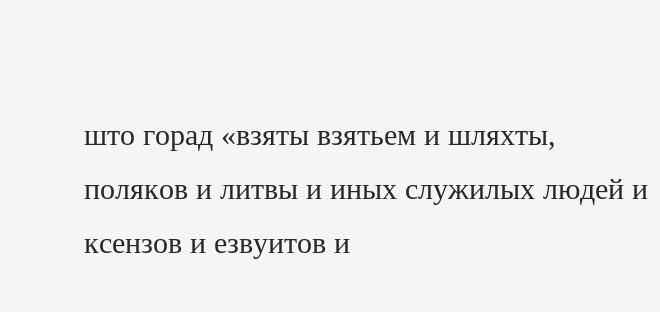што горад «взяты взятьем и шляхты, поляков и литвы и иных служилых людей и ксензов и езвуитов и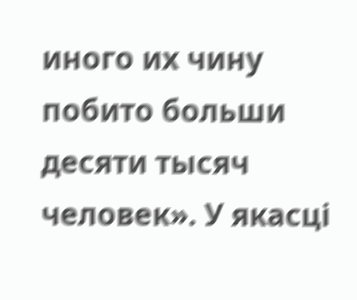иного их чину побито больши десяти тысяч человек». У якасці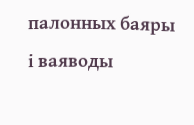палонных баяры і ваяводы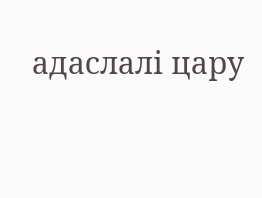адаслалі цару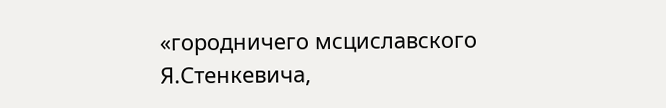«городничего мсциславского Я.Стенкевича,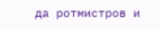да ротмистров и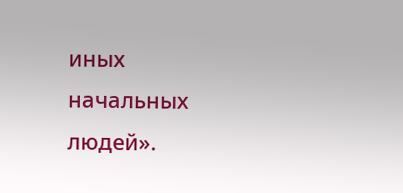иных начальных людей».